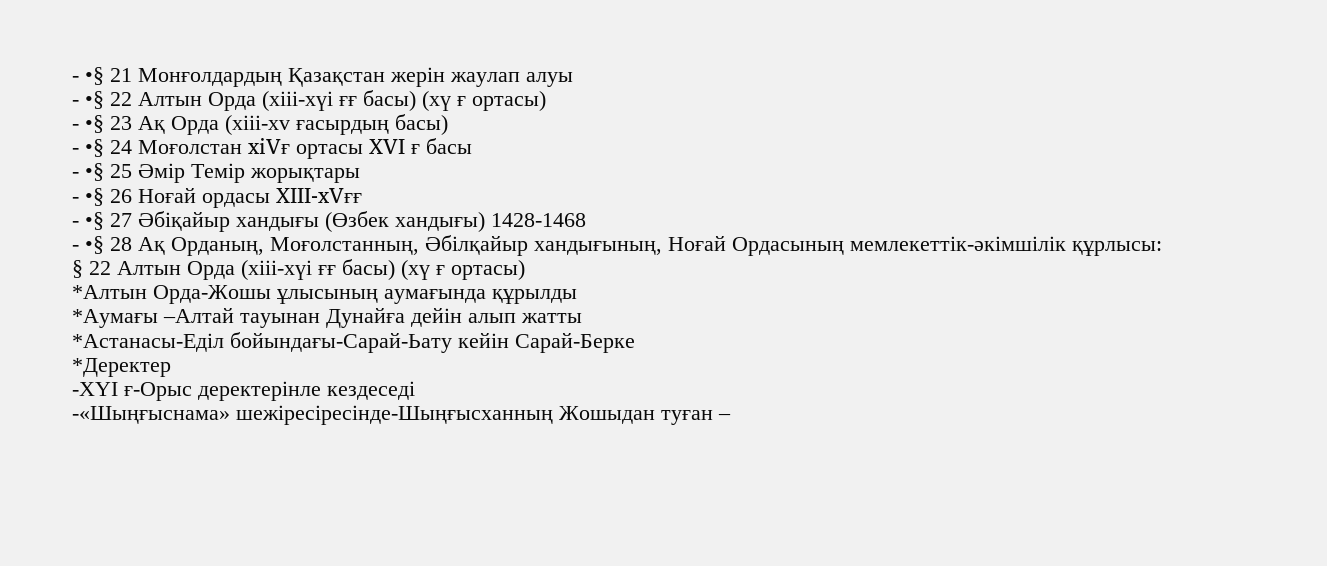- •§ 21 Монғолдардың Қазақстан жерін жаулап алуы
- •§ 22 Алтын Орда (хііі-хүі ғғ басы) (хү ғ ортасы)
- •§ 23 Ақ Орда (хііі-хv ғасырдың басы)
- •§ 24 Моғолстан xiVғ ортасы XVI ғ басы
- •§ 25 Әмір Темір жорықтары
- •§ 26 Ноғай ордасы XIII-xVғғ
- •§ 27 Әбіқайыр хандығы (Өзбек хандығы) 1428-1468
- •§ 28 Ақ Орданың, Моғолстанның, Әбілқайыр хандығының, Ноғай Ордасының мемлекеттік-әкімшілік құрлысы:
§ 22 Алтын Орда (хііі-хүі ғғ басы) (хү ғ ортасы)
*Алтын Орда-Жошы ұлысының аумағында құрылды
*Аумағы –Алтай тауынан Дунайға дейін алып жатты
*Астанасы-Еділ бойындағы-Сарай-Ьату кейін Сарай-Берке
*Деректер
-ХҮІ ғ-Орыс деректерінле кездеседі
-«Шыңғыснама» шежіресіресінде-Шыңғысханның Жошыдан туған –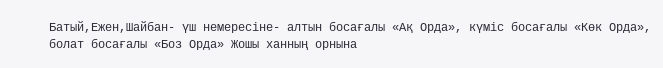Батый,Ежен,Шайбан- үш немересіне- алтын босағалы «Ақ Орда», күміс босағалы «Көк Орда», болат босағалы «Боз Орда» Жошы ханның орнына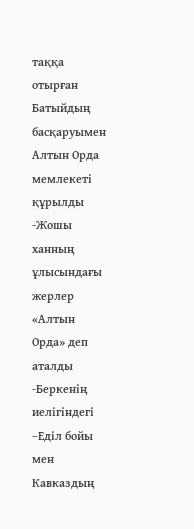таққа отырған Батыйдың басқаруымен Алтын Орда мемлекеті құрылды
-Жошы ханның ұлысындағы жерлер «Алтын Орда» деп аталды
-Беркенің иелігіндегі –Еділ бойы мен Кавказдың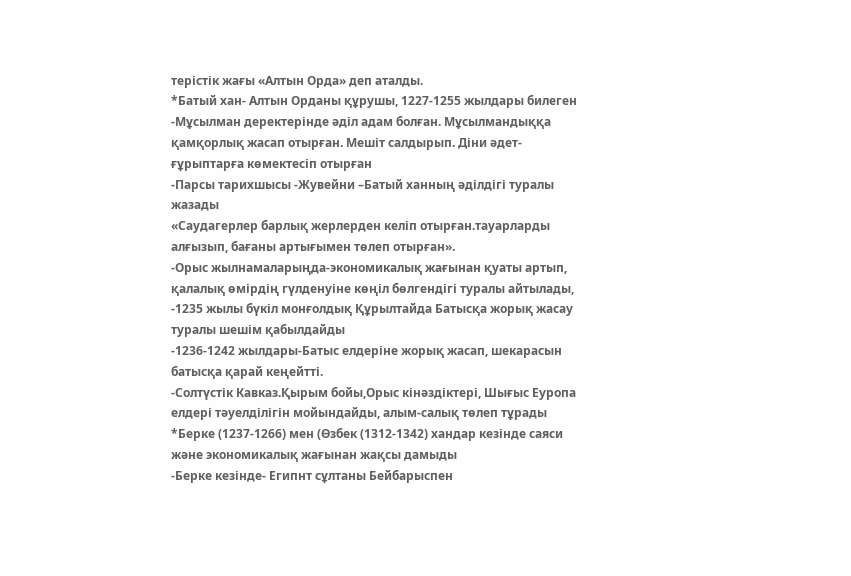терістік жағы «Алтын Орда» деп аталды.
*Батый хан- Алтын Орданы құрушы, 1227-1255 жылдары билеген
-Мұсылман деректерінде әділ адам болған. Мұсылмандыққа қамқорлық жасап отырған. Мешіт салдырып. Діни әдет-ғұрыптарға көмектесіп отырған
-Парсы тарихшысы -Жувейни –Батый ханның әділдігі туралы жазады
«Саудагерлер барлық жерлерден келіп отырған.тауарларды алғызып, бағаны артығымен төлеп отырған».
-Орыс жылнамаларыңда-экономикалық жағынан қуаты артып, қалалық өмірдің гүлденуіне көңіл бөлгендігі туралы айтылады,
-1235 жылы бүкіл монғолдық Құрылтайда Батысқа жорық жасау туралы шешім қабылдайды
-1236-1242 жылдары-Батыс елдеріне жорық жасап, шекарасын батысқа қарай кеңейтті.
-Солтүстік Кавказ.Қырым бойы,Орыс кінәздіктері, Шығыс Еуропа елдері тәуелділігін мойындайды, алым-салық төлеп тұрады
*Берке (1237-1266) мен (Өзбек (1312-1342) хандар кезінде саяси және экономикалық жағынан жақсы дамыды
-Берке кезінде- Египнт сұлтаны Бейбарыспен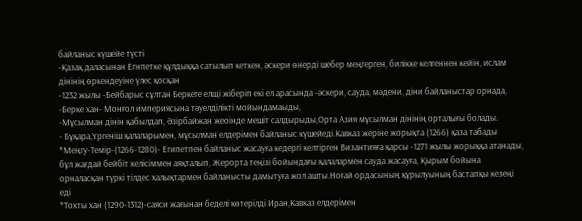байланыс күшейе түсті
-Қазақ даласынан Егнпетке құлдыққа сатылып кеткен, әскери өнерді шебер меңгерген, билікке келгеннен кейін, ислам дінінің өркендеуіне үлес қосқан
-1232 жылы -Бейбарыс сұлтан Беркеге елщі жіберіп екі ел арасында -әскери, сауда, мәдени, діни байланыстар орнада,
-Берке хан- Монғол империясына тәуелділікті мойындамаыды,
-Мұсылман дінін қабылдап, Әзірбайжан жеоінде мешіт салдырыды,Орта Азия мұсылман дінінің орталығы болады.
- Бұқара,Үргеніш қалаларымен, мұсылман елдерімен байланыс күшейеді.Кавказ жеріне жорықта (1266) қаза табады
*Меңгу-Темір-(1266-1280)- Египетпен байланыс жасауға кедергі келтірген Византияға қарсы -1271 жылы жорыққа атанады, бұл жағдай бейбіт келісіммен аяқталып, Жерорта теңізі бойындағы қалалармен сауда жасауға, Қырым бойына орналасқан түркі тілдес халықтармен байланысты дамытуға жол ашты.Ноғай ордасының құрылуының бастапқы кезеңі еді
*Тохты хан (1290-1312)-саяси жағынан беделі көтерілді Иран,Кавказ елдерімен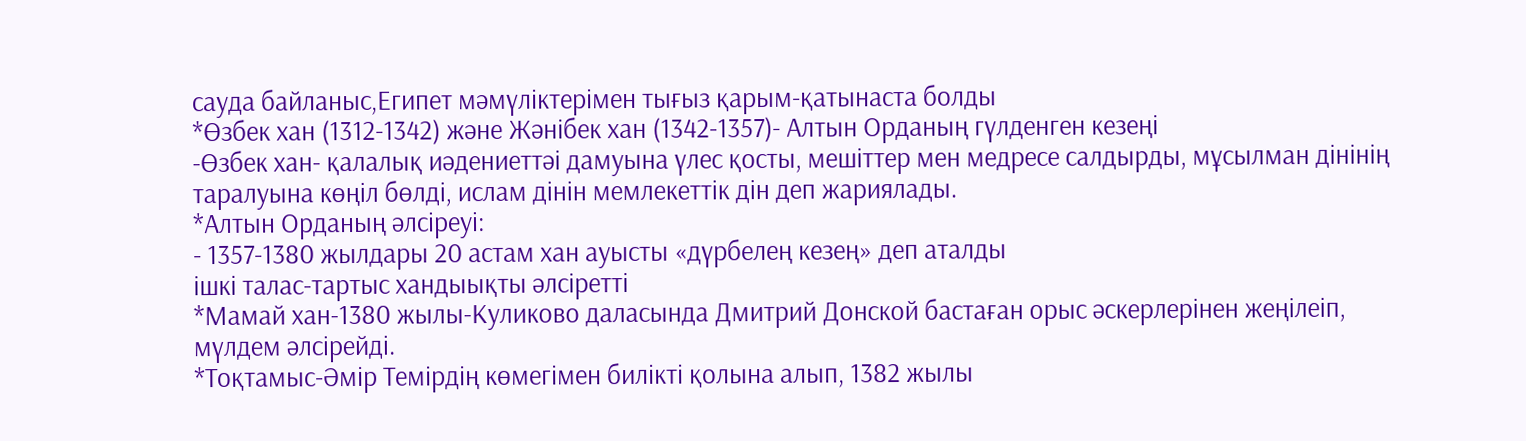сауда байланыс,Египет мәмүліктерімен тығыз қарым-қатынаста болды
*Өзбек хан (1312-1342) және Жәнібек хан (1342-1357)- Алтын Орданың гүлденген кезеңі
-Өзбек хан- қалалық иәдениеттәі дамуына үлес қосты, мешіттер мен медресе салдырды, мұсылман дінінің таралуына көңіл бөлді, ислам дінін мемлекеттік дін деп жариялады.
*Алтын Орданың әлсіреуі:
- 1357-1380 жылдары 20 астам хан ауысты «дүрбелең кезең» деп аталды
ішкі талас-тартыс хандыықты әлсіретті
*Мамай хан-1380 жылы-Куликово даласында Дмитрий Донской бастаған орыс әскерлерінен жеңілеіп, мүлдем әлсірейді.
*Тоқтамыс-Әмір Темірдің көмегімен билікті қолына алып, 1382 жылы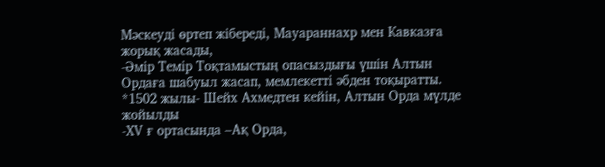Мәскеуді өртеп жібереді, Мауараннахр мен Кавказға жорық жасады,
-Әмір Темір Тоқтамыстың опасыздығы үшін Алтын Ордаға шабуыл жасап, мемлекетті әбден тоқыратты.
*1502 жылы- Шейх Ахмедтен кейін, Алтын Орда мүлде жойылды
-ХV ғ ортасында –Ақ Орда,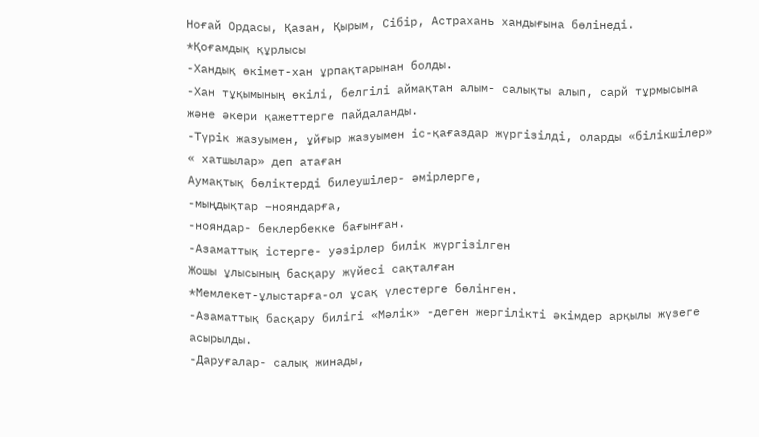Ноғай Ордасы, Қазан, Қырым, Сібір, Астрахань хандығына бөлінеді.
*Қоғамдық құрлысы
-Хандық өкімет-хан ұрпақтарынан болды.
-Хан тұқымының өкілі, белгілі аймақтан алым- салықты алып, сарй тұрмысына және әкери қажеттерге пайдаланды.
-Түрік жазуымен, ұйғыр жазуымен іс-қағаздар жүргізілді, оларды «білікшілер» « хатшылар» деп атаған
Аумақтық бөліктерді билеушілер- әмірлерге,
-мыңдықтар –нояндарға,
-нояндар- беклербекке бағынған.
-Азаматтық істерге- уәзірлер билік жүргізілген
Жошы ұлысының басқару жүйесі сақталған
*Мемлекет-ұлыстарға-ол ұсақ үлестерге бөлінген.
-Азаматтық басқару билігі «Мәлік» -деген жергілікті әкімдер арқылы жүзеге асырылды.
-Даруғалар- салық жинады,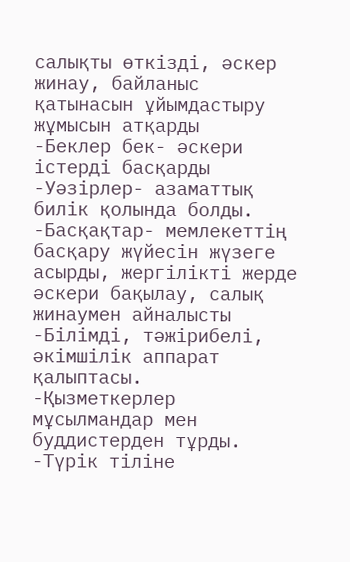салықты өткізді, әскер жинау, байланыс қатынасын ұйымдастыру жұмысын атқарды
-Беклер бек- әскери істерді басқарды
-Уәзірлер- азаматтық билік қолында болды.
-Басқақтар- мемлекеттің басқару жүйесін жүзеге асырды, жергілікті жерде әскери бақылау, салық жинаумен айналысты
-Білімді, тәжірибелі, әкімшілік аппарат қалыптасы.
-Қызметкерлер мұсылмандар мен буддистерден тұрды.
-Түрік тіліне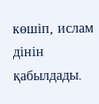көшіп, ислам дінін қабылдады.